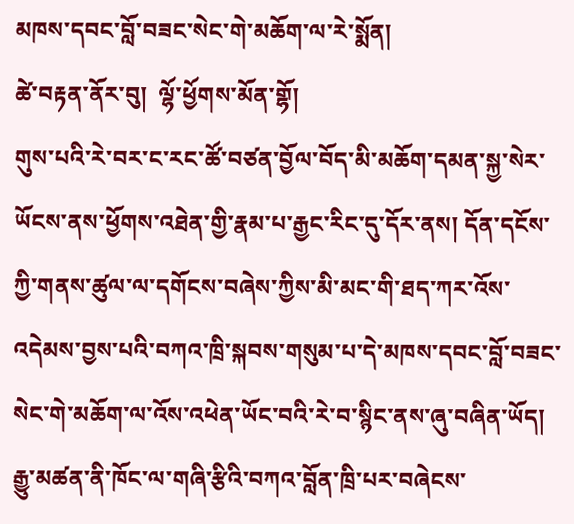མཁས་དབང་བློ་བཟང་སེང་གེ་མཆོག་ལ་རེ་སྨོན།
ཚེ་བརྟན་ནོར་བུ།  ལྷོ་ཕྱོགས་མོན་གྷོ།
གུས་པའི་རེ་བར་ང་རང་ཚོ་བཙན་བྱོལ་བོད་མི་མཆོག་དམན་སྐྱ་སེར་ཡོངས་ནས་ཕྱོགས་འཐེན་གྱི་རྣམ་པ་རྒྱང་རིང་དུ་དོར་ནས། དོན་དངོས་ཀྱི་གནས་ཚུལ་ལ་དགོངས་བཞེས་ཀྱིས་མི་མང་གི་ཐད་ཀར་འོས་འདེམས་བྱས་པའི་བཀའ་ཁྲི་སྐབས་གསུམ་པ་དེ་མཁས་དབང་བློ་བཟང་སེང་གེ་མཆོག་ལ་འོས་འཕེན་ཡོང་བའི་རེ་བ་སྙིང་ནས་ཞུ་བཞིན་ཡོད།
རྒྱུ་མཚན་ནི་ཁོང་ལ་གཞི་རྩིའི་བཀའ་བློན་ཁྲི་པར་བཞེངས་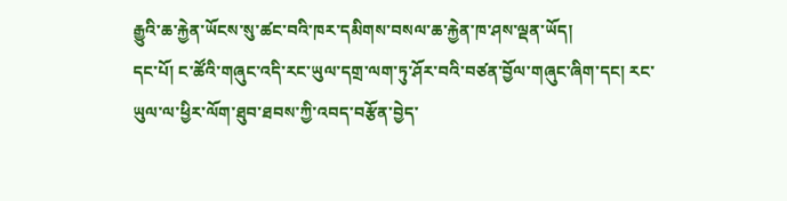རྒྱུའི་ཆ་རྐྱེན་ཡོངས་སུ་ཚང་བའི་ཁར་དམིགས་བསལ་ཆ་རྐྱེན་ཁ་ཤས་ལྡན་ཡོད།
དང་པོ། ང་ཚོའི་གཞུང་འདི་རང་ཡུལ་དགྲ་ལག་ཏུ་ཤོར་བའི་བཙན་བྱོལ་གཞུང་ཞིག་དང། རང་ཡུལ་ལ་ཕྱིར་ལོག་ཐུབ་ཐབས་ཀྱི་འབད་བརྩོན་བྱེད་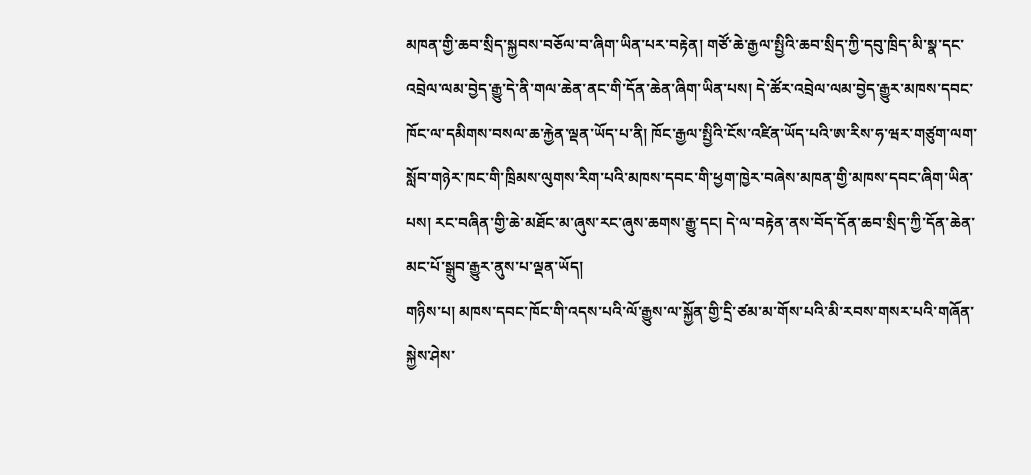མཁན་གྱི་ཆབ་སྲིད་སྐྱབས་བཅོལ་བ་ཞིག་ཡིན་པར་བརྟེན། གཙོ་ཆེ་རྒྱལ་སྤྱིའི་ཆབ་སྲིད་ཀྱི་དབུ་ཁྲིད་མི་སྣ་དང་འབྲེལ་ལམ་བྱེད་རྒྱུ་དེ་ནི་གལ་ཆེན་ནང་གི་དོན་ཆེན་ཞིག་ཡིན་པས། དེ་ཚོར་འབྲེལ་ལམ་བྱེད་རྒྱུར་མཁས་དབང་ཁོང་ལ་དམིགས་བསལ་ཆ་རྐྱེན་ལྡན་ཡོད་པ་ནི། ཁོང་རྒྱལ་སྤྱིའི་ངོས་འཛིན་ཡོད་པའི་ཨ་རིས་ཧ་ཝར་གཙུག་ལག་སློབ་གཉེར་ཁང་གི་ཁྲིམས་ལུགས་རིག་པའི་མཁས་དབང་གི་ཕྱག་ཁྱེར་བཞེས་མཁན་གྱི་མཁས་དབང་ཞིག་ཡིན་པས། རང་བཞིན་གྱི་ཆེ་མཐོང་མ་ཞུས་རང་ཞུས་ཆགས་རྒྱུ་དང། དེ་ལ་བརྟེན་ནས་བོད་དོན་ཆབ་སྲིད་ཀྱི་དོན་ཆེན་མང་པོ་སྒྲུབ་རྒྱུར་ནུས་པ་ལྡན་ཡོད།
གཉིས་པ། མཁས་དབང་ཁོང་གི་འདས་པའི་ལོ་རྒྱུས་ལ་སྐྱོན་གྱི་དྲི་ཙམ་མ་གོས་པའི་མི་རབས་གསར་པའི་གཞོན་སྐྱེས་ཤེས་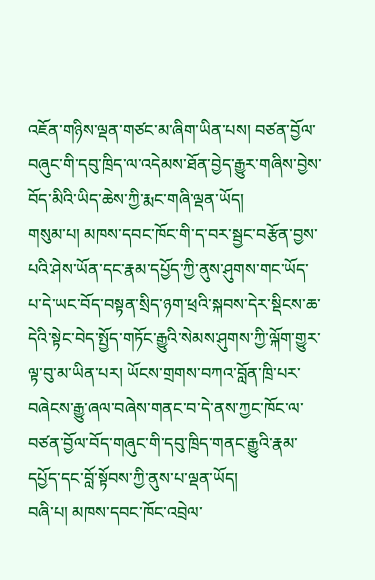འཇོན་གཉིས་ལྡན་གཙང་མ་ཞིག་ཡིན་པས། བཙན་བྱོལ་བཞུང་གི་དབུ་ཁྲིད་ལ་འདེམས་ཐོན་བྱེད་རྒྱུར་གཞིས་བྱེས་བོད་མིའི་ཡིད་ཆེས་ཀྱི་རྨང་གཞི་ལྡན་ཡོད།
གསུམ་པ། མཁས་དབང་ཁོང་གི་ད་བར་སྦྱང་བརྩོན་བྱས་པའི་ཤེས་ཡོན་དང་རྣམ་དཔྱོད་ཀྱི་ནུས་ཤུགས་གང་ཡོད་པ་དེ་ཡང་བོད་བསྟན་སྲིད་ཉག་ཕྲའི་སྐབས་དེར་སྡིངས་ཆ་དེའི་སྟེང་བེད་སྤྱོད་གཏོང་རྒྱུའི་སེམས་ཤུགས་ཀྱི་ལྐོག་གྱུར་ལྟ་བུ་མ་ཡིན་པར། ཡོངས་གྲགས་བཀའ་བློན་ཁྲི་པར་བཞེངས་རྒྱུ་ཞལ་བཞེས་གནང་བ་དེ་ནས་ཀྱང་ཁོང་ལ་བཙན་བྱོལ་བོད་གཞུང་གི་དབུ་ཁྲིད་གནང་རྒྱུའི་རྣམ་དཔྱོད་དང་བློ་སྟོབས་ཀྱི་ནུས་པ་ལྡན་ཡོད།
བཞི་པ། མཁས་དབང་ཁོང་འབྲེལ་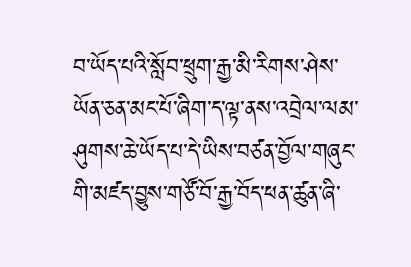བ་ཡོད་པའི་སློབ་ཕྲུག་རྒྱ་མི་རིགས་ཤེས་ཡོན་ཅན་མང་པོ་ཞིག་ད་ལྟ་ནས་འབྲེལ་ལམ་ཤུགས་ཆེ་ཡོད་པ་དེ་ཡིས་བཙན་བྱོལ་གཞུང་གི་མཛད་བྱུས་གཙོ་བོ་རྒྱ་བོད་ཕན་ཚུན་ཞི་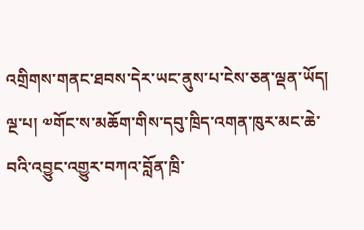འགྲིགས་གནང་ཐབས་དེར་ཡང་ནུས་པ་ངེས་ཅན་ལྡན་ཡོད།
ལྔ་པ། ༧གོང་ས་མཆོག་གིས་དབུ་ཁྲིད་འགན་ཁུར་མང་ཆེ་བའི་འབྱུང་འགྱུར་བཀའ་བློན་ཁྲི་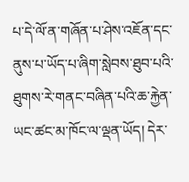པ་དེ་ལོ་ན་གཞོན་པ་ཤེས་འཇོན་དང་ནུས་པ་ཡོད་པ་ཞིག་སླེབས་ཐུབ་པའི་ཐུགས་རེ་གནང་བཞིན་པའི་ཆ་རྐྱེན་ཡང་ཚང་མ་ཁོང་ལ་ལྡན་ཡོད། དེར་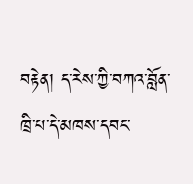བརྟེན། ད་རེས་ཀྱི་བཀའ་བློན་ཁྲི་པ་དེ་མཁས་དབང་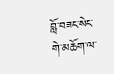བློ་བཟང་སེང་གེ་མཆོག་ལ་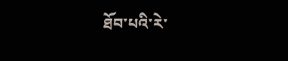ཐོབ་པའི་རེ་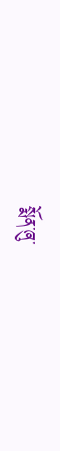སྨོན་ཞུ་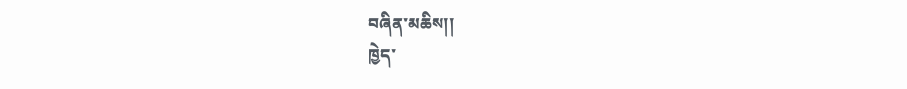བཞིན་མཆིས།།
ཁྱེད་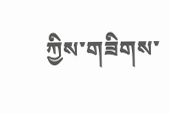ཀྱིས་གཟིགས་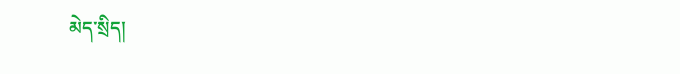མེད་སྲིད།